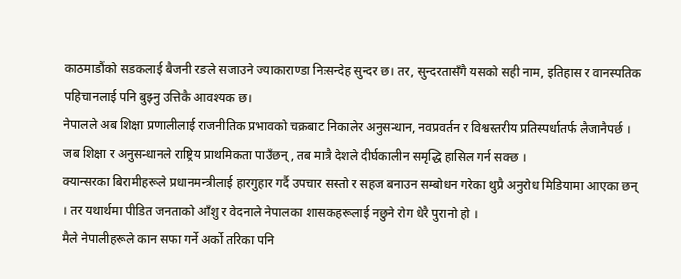काठमाडौंको सडकलाई बैजनी रङले सजाउने ज्याकाराण्डा निःसन्देह सुन्दर छ। तर, सुन्दरतासँगै यसको सही नाम, इतिहास र वानस्पतिक पहिचानलाई पनि बुझ्नु उत्तिकै आवश्यक छ।
नेपालले अब शिक्षा प्रणालीलाई राजनीतिक प्रभावको चक्रबाट निकालेर अनुसन्धान, नवप्रवर्तन र विश्वस्तरीय प्रतिस्पर्धातर्फ लैजानैपर्छ । जब शिक्षा र अनुसन्धानले राष्ट्रिय प्राथमिकता पाउँछन्, तब मात्रै देशले दीर्घकालीन समृद्धि हासिल गर्न सक्छ ।
क्यान्सरका बिरामीहरूले प्रधानमन्त्रीलाई हारगुहार गर्दै उपचार सस्तो र सहज बनाउन सम्बोधन गरेका थुप्रै अनुरोध मिडियामा आएका छन् । तर यथार्थमा पीडित जनताको आँशु र वेदनाले नेपालका शासकहरूलाई नछुने रोग धेरै पुरानो हो ।
मैले नेपालीहरूले कान सफा गर्ने अर्को तरिका पनि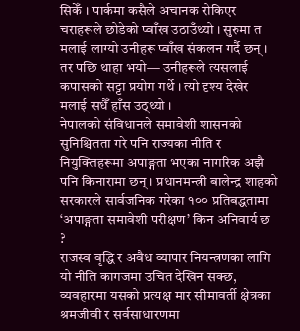सिकेँ । पार्कमा कसैले अचानक रोकिएर चराहरूले छोडेको प्वाँख उठाउँथ्यो । सुरुमा त मलाई लाग्यो उनीहरू प्वाँख संकलन गर्दै छन् । तर पछि थाहा भयो— उनीहरूले त्यसलाई कपासको सट्टा प्रयोग गर्थे । त्यो दृश्य देखेर मलाई सधैँ हाँस उठ्थ्यो ।
नेपालको संविधानले समावेशी शासनको सुनिश्चितता गरे पनि राज्यका नीति र नियुक्तिहरूमा अपाङ्गता भएका नागरिक अझै पनि किनारामा छन्। प्रधानमन्त्री बालेन्द्र शाहको सरकारले सार्वजनिक गरेका १०० प्रतिबद्धतामा ‘अपाङ्गता समावेशी परीक्षण’ किन अनिवार्य छ ?
राजस्व वृद्धि र अवैध व्यापार नियन्त्रणका लागि यो नीति कागजमा उचित देखिन सक्छ, व्यवहारमा यसको प्रत्यक्ष मार सीमावर्ती क्षेत्रका श्रमजीवी र सर्वसाधारणमा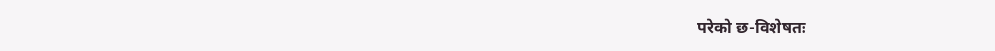परेको छ-विशेषतः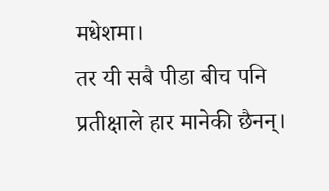मधेशमा।
तर यी सबै पीडा बीच पनि प्रतीक्षाले हार मानेकी छैनन्।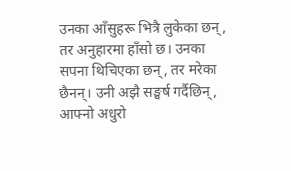उनका आँसुहरू भित्रै लुकेका छन्, तर अनुहारमा हाँसो छ। उनका सपना थिचिएका छन्, तर मरेका छैनन्। उनी अझै सङ्घर्ष गर्दैछिन्, आफ्नो अधुरो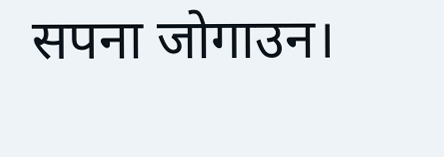सपना जोगाउन।